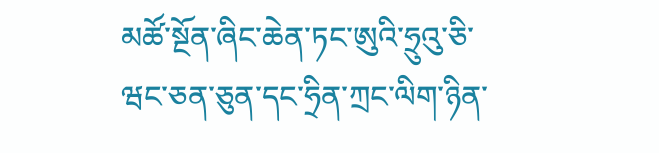མཚོ་སྔོན་ཞིང་ཆེན་ཏང་ཨུའི་ཧྲུའུ་ཅི་ཝང་ཅན་ཅུན་དང་ཧྲིན་ཀྲང་ལིག་ཉིན་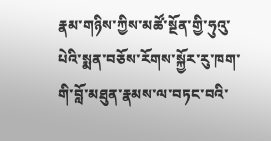རྣམ་གཉིས་ཀྱིས་མཚོ་སྔོན་གྱི་ཧུའུ་པེའི་སྨན་བཅོས་རོགས་སྐྱོར་རུ་ཁག་གི་བློ་མཐུན་རྣམས་ལ་བཏང་བའི་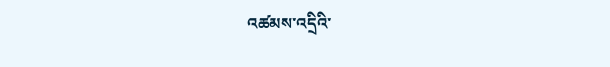འཚམས་འདྲིའི་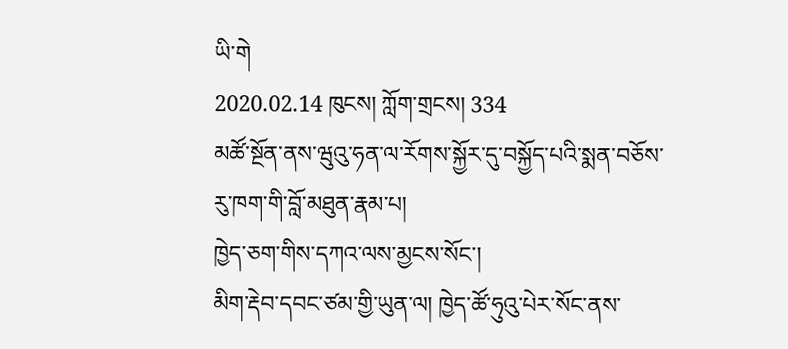ཡི་གེ
2020.02.14 ཁུངས། ཀློག་གྲངས། 334
མཚོ་སྔོན་ནས་ཝུའུ་ཧན་ལ་རོགས་སྐྱོར་དུ་བསྐྱོད་པའི་སྨན་བཅོས་རུ་ཁག་གི་བློ་མཐུན་རྣམ་པ།
ཁྱེད་ཅག་གིས་དཀའ་ལས་མྱངས་སོང་།
མིག་རྡེབ་དབང་ཙམ་གྱི་ཡུན་ལ། ཁྱེད་ཚོ་ཧུའུ་པེར་སོང་ནས་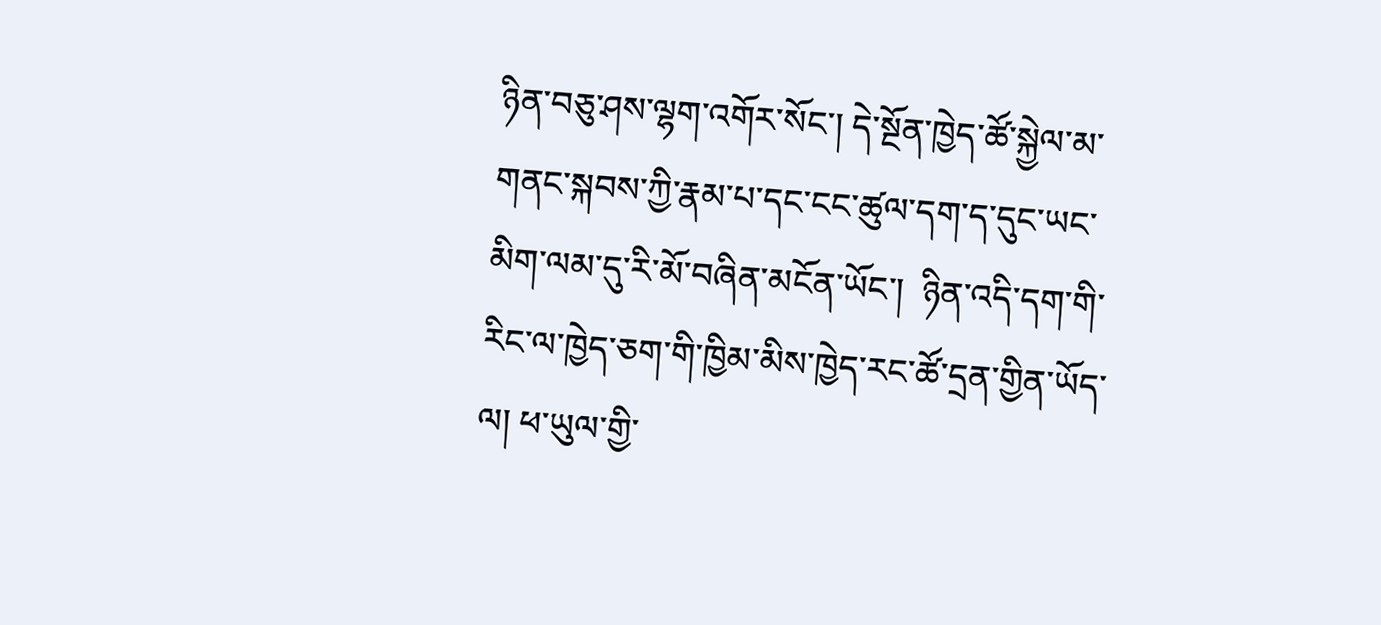ཉིན་བཅུ་ཤས་ལྷག་འགོར་སོང་། དེ་སྔོན་ཁྱེད་ཚོ་སྐྱེལ་མ་གནང་སྐབས་ཀྱི་རྣམ་པ་དང་ངང་ཚུལ་དག་ད་དུང་ཡང་མིག་ལམ་དུ་རི་མོ་བཞིན་མངོན་ཡོང་།  ཉིན་འདི་དག་གི་རིང་ལ་ཁྱེད་ཅག་གི་ཁྱིམ་མིས་ཁྱེད་རང་ཚོ་དྲན་གྱིན་ཡོད་ལ། ཕ་ཡུལ་གྱི་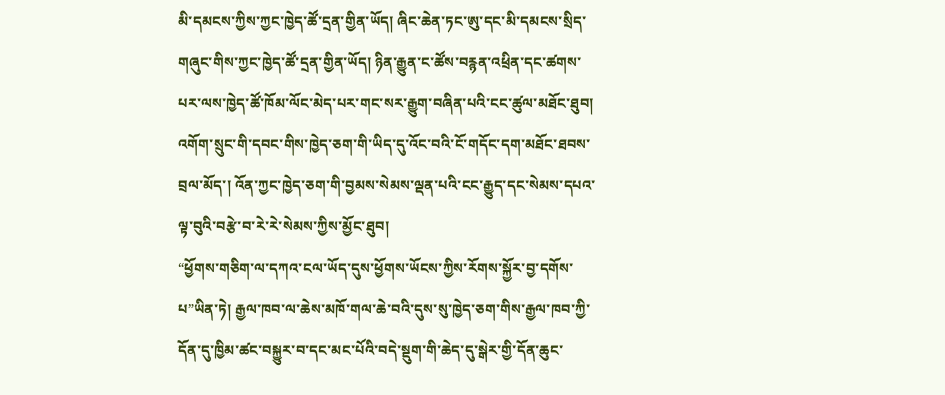མི་དམངས་ཀྱིས་ཀྱང་ཁྱེད་ཚོ་དྲན་གྱིན་ཡོད། ཞིང་ཆེན་ཏང་ཨུ་དང་མི་དམངས་སྲིད་གཞུང་གིས་ཀྱང་ཁྱེད་ཚོ་དྲན་གྱིན་ཡོད། ཉིན་རྒྱུན་ང་ཚོས་བརྙན་འཕྲིན་དང་ཚགས་པར་ལས་ཁྱེད་ཚོ་ཁོམ་ལོང་མེད་པར་གང་སར་རྒྱུག་བཞིན་པའི་ངང་ཚུལ་མཐོང་ཐུབ། འགོག་སྲུང་གི་དབང་གིས་ཁྱེད་ཅག་གི་ཡིད་དུ་འོང་བའི་ངོ་གདོང་དག་མཐོང་ཐབས་བྲལ་མོད་། འོན་ཀྱང་ཁྱེད་ཅག་གི་བྱམས་སེམས་ལྡན་པའི་ངང་རྒྱུད་དང་སེམས་དཔའ་ལྟ་བུའི་བརྩེ་བ་རེ་རེ་སེམས་ཀྱིས་མྱོང་ཐུབ།
“ཕྱོགས་གཅིག་ལ་དཀའ་ངལ་ཡོད་དུས་ཕྱོགས་ཡོངས་ཀྱིས་རོགས་སྐྱོར་བྱ་དགོས་པ”ཡིན་ཏེ། རྒྱལ་ཁབ་ལ་ཆེས་མཁོ་གལ་ཆེ་བའི་དུས་སུ་ཁྱེད་ཅག་གིས་རྒྱལ་ཁབ་ཀྱི་དོན་དུ་ཁྱིམ་ཚང་བསྐྱུར་བ་དང་མང་པོའི་བདེ་སྡུག་གི་ཆེད་དུ་སྒེར་གྱི་དོན་ཆུང་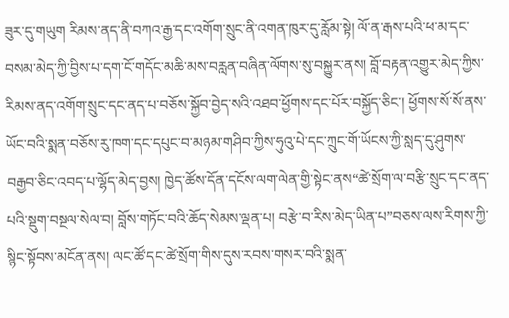ཟུར་དུ་གཡུག རིམས་ནད་ནི་བཀའ་རྒྱ་དང་འགོག་སྲུང་ནི་འགན་ཁུར་དུ་རློམ་སྟེ། ལོ་ན་རྒས་པའི་ཕ་མ་དང་བསམ་མེད་ཀྱི་བྱིས་པ་དག་ངོ་གདོང་མཆི་མས་བརླན་བཞིན་ལོགས་སུ་བསྐྱུར་ནས། བློ་བརྟན་འགྱུར་མེད་ཀྱིས་རིམས་ནད་འགོག་སྲུང་དང་ནད་པ་བཅོས་སྐྱོབ་བྱེད་སའི་འཐབ་ཕྱོགས་དང་པོར་བསྐྱོད་ཅིང་། ཕྱོགས་སོ་སོ་ནས་ཡོང་བའི་སྨན་བཅོས་རུ་ཁག་དང་དཔུང་བ་མཉམ་གཤིབ་ཀྱིས་ཧུའུ་པེ་དང་ཀྲུང་གོ་ཡོངས་ཀྱི་སླད་དུ་ཤུགས་བརྒྱབ་ཅིང་འབད་པ་ལྷོད་མེད་བྱས། ཁྱེད་ཚོས་དོན་དངོས་ལག་ལེན་གྱི་སྟེང་ནས“ཚེ་སྲོག་ལ་བརྩི་སྲུང་དང་ནད་པའི་སྡུག་བསྔལ་སེལ་བ། བློས་གཏོང་བའི་ཆོད་སེམས་ལྡན་པ། བརྩེ་བ་རིས་མེད་ཡིན་པ”བཅས་ལས་རིགས་ཀྱི་སྙིང་སྟོབས་མངོན་ནས། ལང་ཚོ་དང་ཚེ་སྲོག་གིས་དུས་རབས་གསར་བའི་སྨན་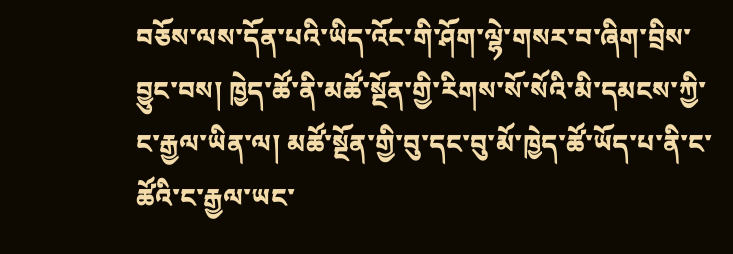བཅོས་ལས་དོན་པའི་ཡིད་འོང་གི་ཤོག་ལྷེ་གསར་བ་ཞིག་བྲིས་བྱུང་བས། ཁྱེད་ཚོ་ནི་མཚོ་སྔོན་གྱི་རིགས་སོ་སོའི་མི་དམངས་ཀྱི་ང་རྒྱལ་ཡིན་ལ། མཚོ་སྔོན་གྱི་བུ་དང་བུ་མོ་ཁྱེད་ཚོ་ཡོད་པ་ནི་ང་ཚོའི་ང་རྒྱལ་ཡང་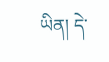ཡིན། དེ་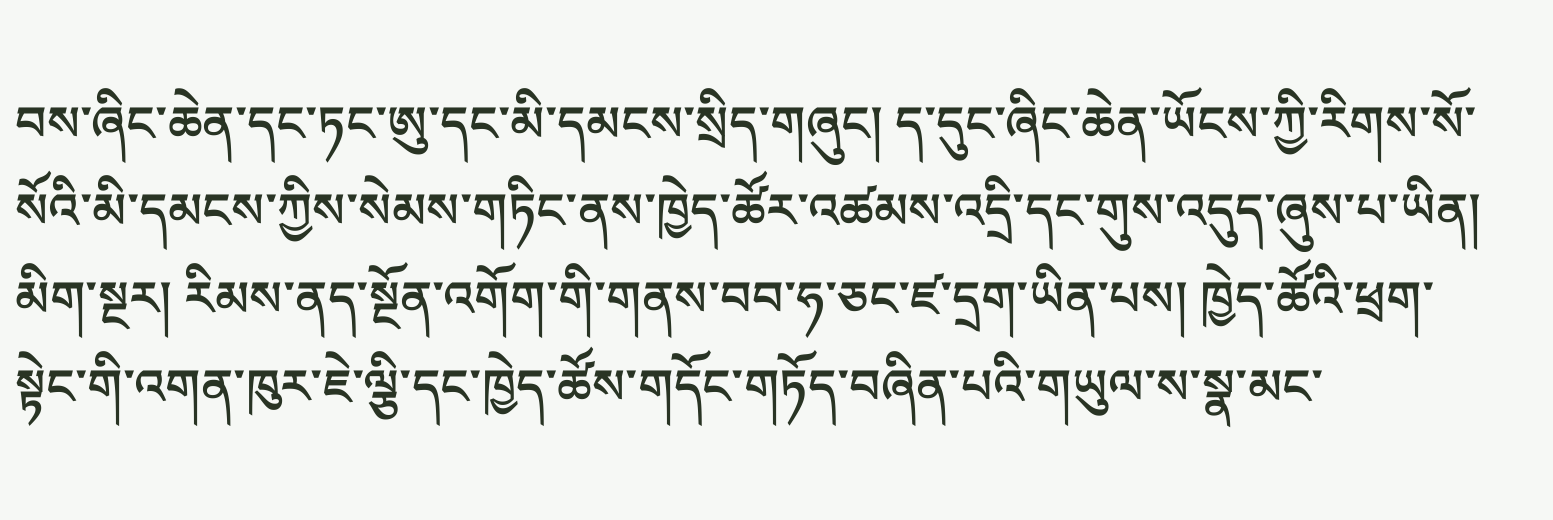བས་ཞིང་ཆེན་དང་ཏང་ཨུ་དང་མི་དམངས་སྲིད་གཞུང། ད་དུང་ཞིང་ཆེན་ཡོངས་ཀྱི་རིགས་སོ་སོའི་མི་དམངས་ཀྱིས་སེམས་གཏིང་ནས་ཁྱེད་ཚོར་འཚམས་འདྲི་དང་གུས་འདུད་ཞུས་པ་ཡིན།
མིག་སྔར། རིམས་ནད་སྔོན་འགོག་གི་གནས་བབ་ཧ་ཅང་ཛ་དྲག་ཡིན་པས། ཁྱེད་ཚོའི་ཕྲག་སྟེང་གི་འགན་ཁུར་ཇེ་ལྕི་དང་ཁྱེད་ཚོས་གདོང་གཏོད་བཞིན་པའི་གཡུལ་ས་སྣ་མང་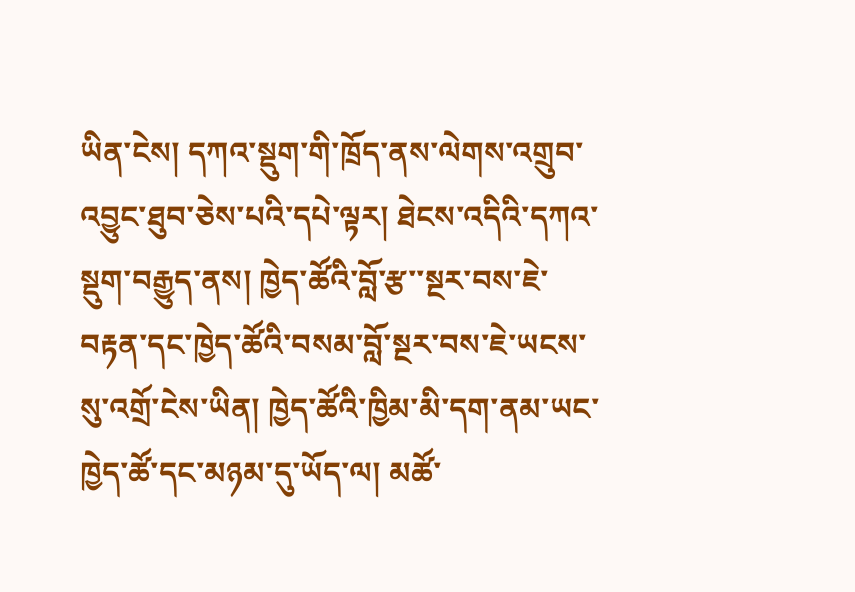ཡིན་ངེས། དཀའ་སྡུག་གི་ཁྲོད་ནས་ལེགས་འགྲུབ་འབྱུང་ཐུབ་ཅེས་པའི་དཔེ་ལྟར། ཐེངས་འདིའི་དཀའ་སྡུག་བརྒྱུད་ནས། ཁྱེད་ཚོའི་བློ་རྩ་་སྔར་བས་ཇེ་བརྟན་དང་ཁྱེད་ཚོའི་བསམ་བློ་སྔར་བས་ཇེ་ཡངས་སུ་འགྲོ་ངེས་ཡིན། ཁྱེད་ཚོའི་ཁྱིམ་མི་དག་ནམ་ཡང་ཁྱེད་ཚོ་དང་མཉམ་དུ་ཡོད་ལ། མཚོ་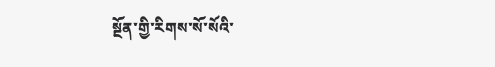སྔོན་གྱི་རིགས་སོ་སོའི་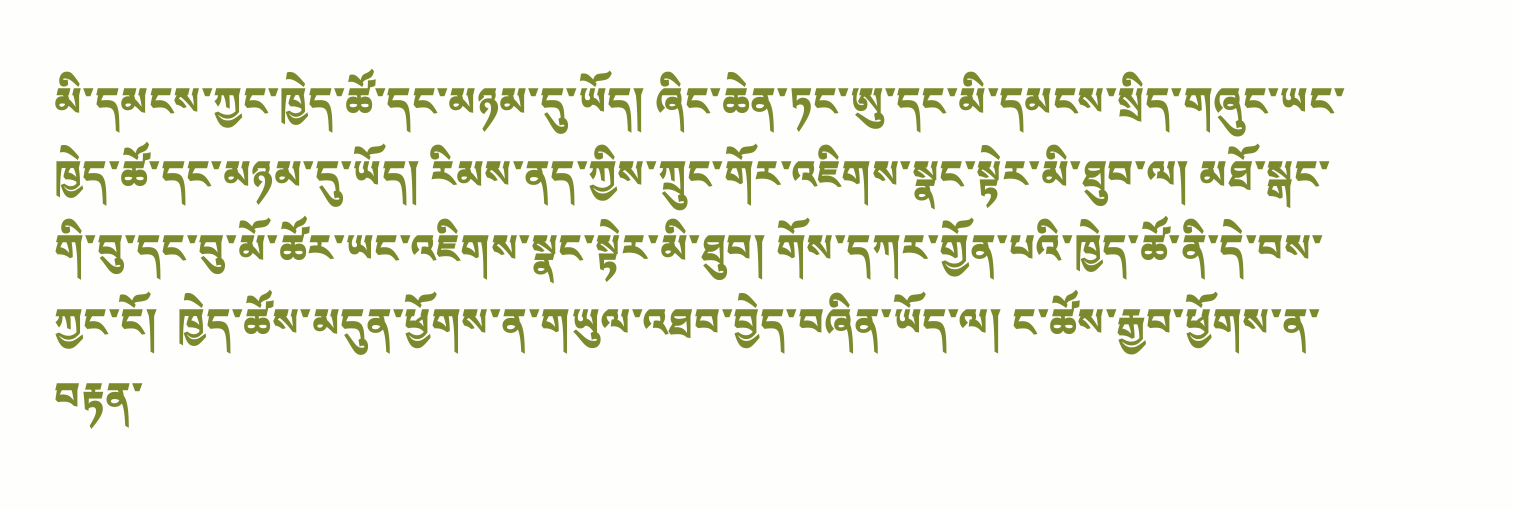མི་དམངས་ཀྱང་ཁྱེད་ཚོ་དང་མཉམ་དུ་ཡོད། ཞིང་ཆེན་ཏང་ཨུ་དང་མི་དམངས་སྲིད་གཞུང་ཡང་ཁྱེད་ཚོ་དང་མཉམ་དུ་ཡོད། རིམས་ནད་ཀྱིས་ཀྲུང་གོར་འཇིགས་སྣང་སྟེར་མི་ཐུབ་ལ། མཐོ་སྒང་གི་བུ་དང་བུ་མོ་ཚོར་ཡང་འཇིགས་སྣང་སྟེར་མི་ཐུབ། གོས་དཀར་གྱོན་པའི་ཁྱེད་ཚོ་ནི་དེ་བས་ཀྱང་ངོ།  ཁྱེད་ཚོས་མདུན་ཕྱོགས་ན་གཡུལ་འཐབ་བྱེད་བཞིན་ཡོད་ལ། ང་ཚོས་རྒྱབ་ཕྱོགས་ན་བརྟན་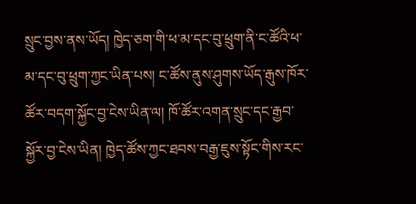སྲུང་བྱས་ནས་ཡོད། ཁྱེད་ཅག་གི་ཕ་མ་དང་བུ་ཕྲུག་ནི་ང་ཚོའི་ཕ་མ་དང་བུ་ཕྲུག་ཀྱང་ཡིན་པས། ང་ཚོས་ནུས་ཤུགས་ཡོད་རྒུས་ཁོར་ཚོར་བདག་སྐྱོང་བྱ་ངེས་ཡིན་ལ། ཁོ་ཚོར་འགན་སྲུང་དང་རྒྱབ་སྐྱོར་བྱ་ངེས་ཡིན། ཁྱེད་ཚོས་ཀྱང་ཐབས་བརྒྱ་ཇུས་སྟོང་གིས་རང་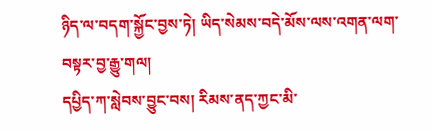ཉིད་ལ་བདག་སྐྱོང་བྱས་ཏེ། ཡིད་སེམས་བདེ་མོས་ལས་འགན་ལག་བསྟར་བྱ་རྒྱུ་གལ།
དཔྱིད་ཀ་སླེབས་བྱུང་བས། རིམས་ནད་ཀྱང་མི་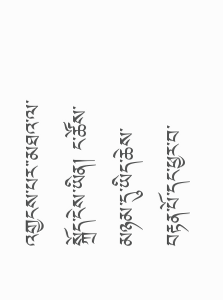འགྱངས་པར་་མཐའ་ལ་སྐྲོད་ངེས་ཡིན། ང་ཚོས་མཉམ་དུ་ཡིད་ཆེས་བརྟན་པོ་དང་ཕྱར་བ་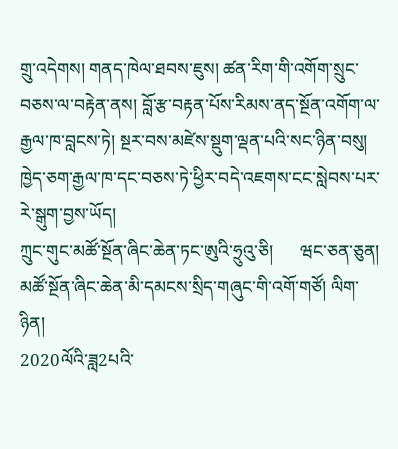གྲུ་འདེགས། གནད་ཁེལ་ཐབས་ཇུས། ཚན་རིག་གི་འགོག་སྲུང་བཅས་ལ་བརྟེན་ནས། བློ་རྩ་བརྟན་པོས་རིམས་ནད་སྔོན་འགོག་ལ་རྒྱལ་ཁ་བླངས་ཏེ། སྔར་བས་མཛེས་སྡུག་ལྡན་པའི་སང་ཉིན་བསུ།
ཁྱེད་ཅག་རྒྱལ་ཁ་དང་བཅས་ཏེ་ཕྱིར་བདེ་འཇགས་ངང་སླེབས་པར་རེ་སྒུག་བྱས་ཡོད།
ཀྲུང་གུང་མཚོ་སྔོན་ཞིང་ཆེན་ཏང་ཨུའི་ཧྲུའུ་ཅི།      ཝང་ཅན་ཅུན།
མཚོ་སྔོན་ཞིང་ཆེན་མི་དམངས་སྲིད་གཞུང་གི་འགོ་གཙོ། ལིག་ཉིན།
2020ལོའི་ཟླ2པའི་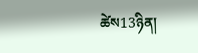ཚེས13ཉིན།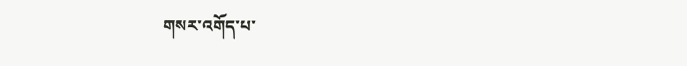གསར་འགོད་པ་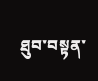ཐུབ་བསྟན་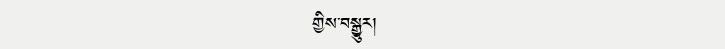གྱིས་བསྒྱུར།